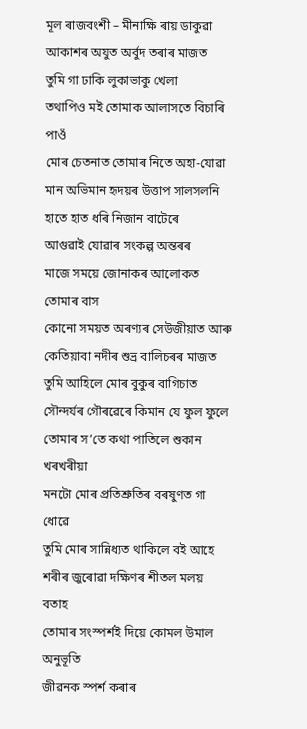মূল ৰাজবংশী – মীনাক্ষি ৰায় ডাকুৱা
আকাশৰ অযুত অৰ্বুদ তৰাৰ মাজত
তুমি গা ঢাকি লুকাভাকু খেলা
তথাপিও মই তোমাক আলাসতে বিচাৰি পাওঁ
মোৰ চেতনাত তোমাৰ নিতে অহা-যোৱা
মান অভিমান হৃদয়ৰ উত্তাপ সালসলনি
হাতে হাত ধৰি নিজান বাটেৰে
আগুৱাই যোৱাৰ সংকল্প অন্তৰৰ
মাজে সময়ে জোনাকৰ আলোকত তোমাৰ বাস
কোনো সময়ত অৰণ্যৰ সেউজীয়াত আৰু
কেতিয়াবা নদীৰ শুভ্ৰ বালিচৰৰ মাজত
তুমি আহিলে মোৰ বুকুৰ বাগিচাত
সৌন্দৰ্যৰ গৌৰৱেৰে কিমান যে ফুল ফুলে
তোমাৰ স’তে কথা পাতিলে শুকান খৰখৰীয়া
মনটো মোৰ প্ৰতিশ্ৰুতিৰ বৰষুণত গা ধোৱে
তুমি মোৰ সান্নিধ্যত থাকিলে বই আহে
শৰীৰ জুৰোৱা দক্ষিণৰ শীতল মলয় বতাহ
তোমাৰ সংস্পৰ্শই দিয়ে কোমল উমাল অনুভূতি
জীৱনক স্পৰ্শ কৰাৰ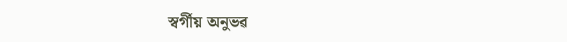স্বর্গীয় অনুভৱ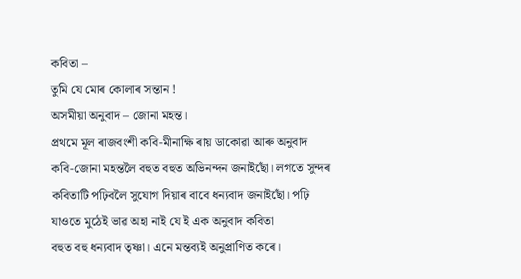কবিতা –
তুমি যে মোৰ কোলাৰ সন্তান !
অসমীয়া অনুবাদ – জোনা মহন্ত।
প্ৰথমে মূল ৰাজবংশী কবি-মীনাক্ষি ৰায় ডাকোৱা আৰু অনুবাদ কবি-জোনা মহন্তলৈ বহুত বহুত অভিনন্দন জনাইছোঁ। লগতে সুন্দৰ কবিতাটি পঢ়িবলৈ সুযোগ দিয়াৰ বাবে ধন্যবাদ জনাইছোঁ। পঢ়ি যাওতে মুঠেই ভাৱ অহা নাই যে ই এক অনুবাদ কবিতা
বহুত বহু ধন্যবাদ তৃষ্ণা। এনে মন্তব্যই অনুপ্ৰাণিত কৰে।